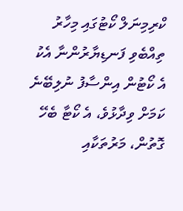ކްރިމިނަލް ކޯޓުގައި މިހާރު ތިއްބެވި ފަނޑިޔާރުންނާ އެކު އެ ކޯޓުން އިންސާފު ނުލިބޭނެ ކަމަށް ވިދާޅުވެ، އެ ކޯޓާ ބެހޭ ގޮތުން، މަރުތަކާއި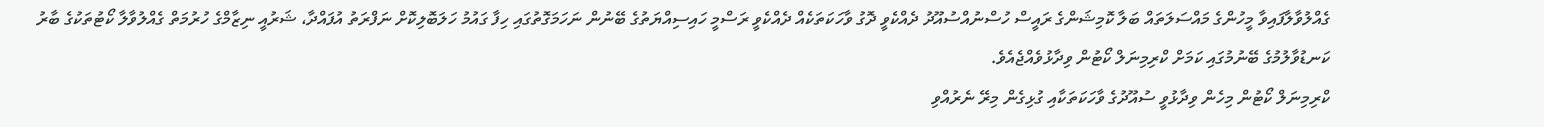ގެއްލުވާލާފައިވާ މީހުންގެ މައްސަލަތައް ބަލާ ކޮމިޝަންގެ ރައީސް ހުސްނުއްސުއޫދު ދެއްކެވީ ދޮގު ވާހަކަތަކެއް ދެއްކެވީ ރަސްމީ ހައިސިއްޔަތުގެ ބޭނުން ނަހަމަގޮތުގައި ހިފާ ގައުމު ހަލަބޮލިކޮށް ނަފްރަތު އުފައްދާ، ޝަރުއީ ނިޒާމްގެ ހުރުމަތް ގެއްލުވާލާ ކޯޓުތަކުގެ ބާރު ކަނޑުވާލުމުގެ ބޭނުމުގައި ކަމަށް ކްރިމިނަލް ކޯޓުން ވިދާޅުވެއްޖެއެވެ.
ކްރިމިނަލް ކޯޓުން މިހެން ވިދާޅުވީ ސުއޫދުގެ ވާހަކަތަކާއި ގުޅިގެން މިރޭ ނެރުއްވި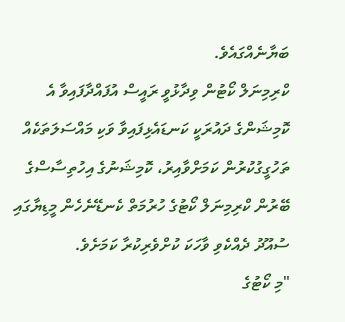ބަޔާނެއްގައެވެ.
ކްރިމިނަލް ކޯޓުން ވިދާޅުވީ ރައީސް އުފައްދާފައިވާ އެ ކޮމިޝަންގެ ދައުރަކީ ކަނޑައެޅިފައިވާ ވަކި މައްސަލަތަކެއް ތަހުގީގުކުރުން ކަމަށްވާއިރު، ކޮމިޝަނުގެ އިހުތިސާސްގެ ބޭރުން ކްރިމިނަލް ކޯޓުގެ ހުރުމަތް ކެނޑޭނެހެން މީޑިޔާގައި ސުއޫދު ދެއްކެވި ވާހަކަ ކުށްވެރިކުރާ ކަމަށެވެ.
"މި ކޯޓުގެ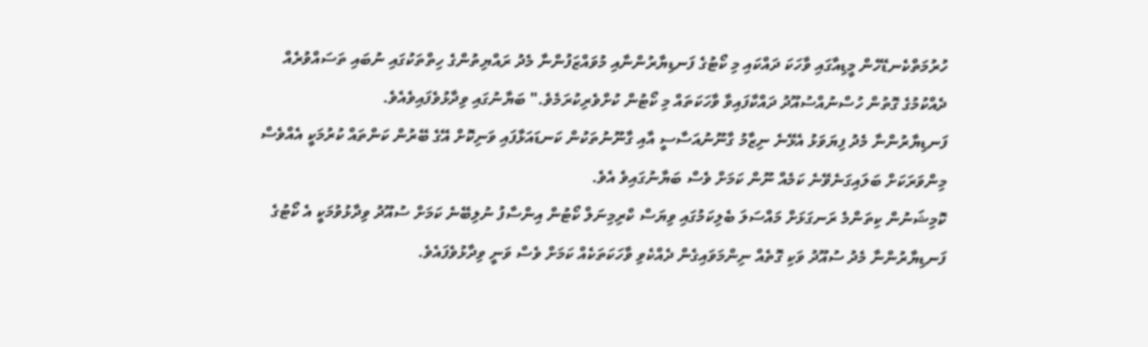ހުރުމަތްކެނޑޭހެން މީޑިއާގައި ވާހަކަ ދައްކައި މި ކޯޓުގެ ފަނޑިޔާރުންނާއި މުވައްޒަފުންނާ މެދު ރައްޔިތުންގެ ހިތްތަކުގައި ނުބައި ތަސައްވުރެއް ދެއްކުމުގެ ގޮތުން ހުސްނުއްސުއޫދު ދައްކާފައިވާ ވާހަކަތައް މި ކޯޓުން ކުށްވެރިކުރަމެވެ." ބަޔާނުގައި ވިދާޅުވެފައިވެއެވެ.
ފަނޑިޔާރުންނާ މެދު ފިޔަވަޅު އެޅޭނެ ނިޒާމު ގާނޫނުއަސާސީ އާއި ގާނޫނުތަކުން ކަނޑައަޅާފައި ވަނިކޮށް އޭގެ ބޭރުން ކަންތައް ކުރުމަކީ އެއްވެސް މިންވަރަކަށް ބަލައިގަނެވޭނެ ކަމެއް ނޫން ކަމަށް ވެސް ބަޔާނުގައިވެ އެވެ.
ކޮމިޝަނުން ކިތަންމެ ރަނގަޅަށް މައްސަލަ ބެލިކަމުގައި ވިޔަސް ކްރިމިނަލް ކޯޓުން އިންސާފު ނުލިބޭނެ ކަމަށް ސުއޫދު ވިދާޅުވުމަކީ އެ ކޯޓުގެ ފަނޑިޔާރުންނާ މެދު ސުއޫދު ވަކި ގޮތެއް ނިންމަވައިގެން ދެއްކެވި ވާހަކަތަކެއް ކަމަށް ވެސް ވަނީ ވިދާޅުވެފައެވެ.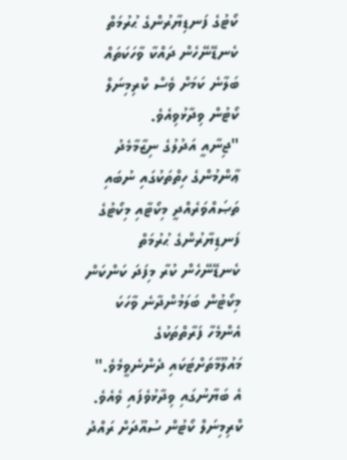ކޯޓުގެ ފަނޑިޔާރުންގެ ޙުރުމަތް ކެނޑޭނޭހެން ދައްކާ ވާހަކަތައް ބަލާނެ ކަމަށް ވެސް ކްރިމިނަލް ކޯޓުން ވިދާޅުވިއެވެ.
"ޖިނާއީ އަދުލުގެ ނިޒާމާމެދު ޢާންމުންގެ ހިތްތަކުގައި ނުބައި ތަޞައްވަރެއްދީ މިކޯޓާއި މިކޯޓުގެ ފަނޑިޔާރުންގެ ޙުރުމަތް ކެނޑޭނޭހެން ކުރާ މިފަދަ ކަންކަން މިކޯޓުން ބަލަމުންދާނެ ވާހަކަ އެންމެހާ ފަރާތްތަކުގެ މައުލޫމާތަށްޓަކައި ދެންނެވީމެވެ." އެ ބަޔާނުގައި ވިދާޅުވެފައި ވެއެވެ.
ކްރިމިނަލް ކޯޓުން ސުއޫދަށް ރައްދު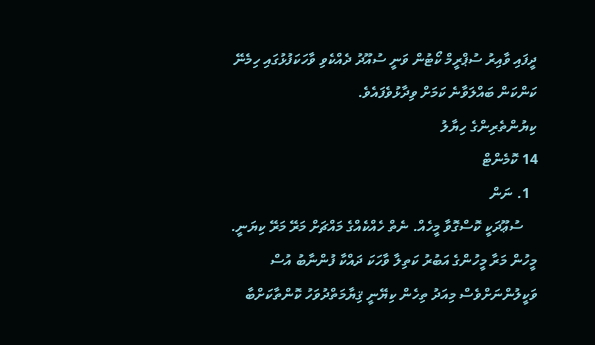ދީފައި ވާއިރު ސުޕްރީމް ކޯޓުން ވަނީ ސުއޫދު ދެއްކެވި ވާހަކަފުޅުގައި ހިމެނޭ ކަންކަން ބައްލަވާނެ ކަމަށް ވިދާޅުވެފައެވެ.
ކިޔުންތެރިންގެ ހިޔާލު
14 ކޮމެންޓް
  1. ނަން
    ސުޢޫދަކީ ކޮސްގޮވާ މީހެއް. ނެތް ހެއްކެއްގެ މައްޗަށް މަރޭ މަރޭ ކިޔަނީ. މީހުން މަރާ މީހުންގެ އަބުރު ކަތިލާ ވާހަކަ ދައްކާ ފުންނާބު އުސް ވަކީލުންނަށްވެސް މިއަދު ތިހެން ކިޔޭނީ ޤިޔާމަތްދުވަހު ކޮންތާކަށްބާ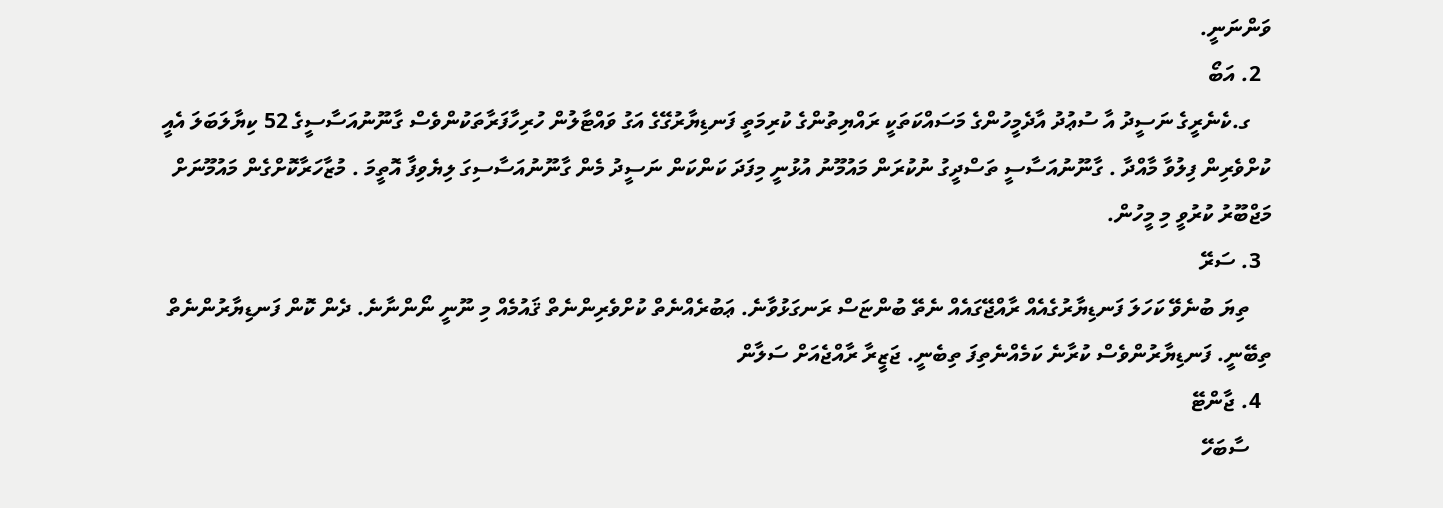ވަންނަނީ.
  2. އަބޯ
    ގ.ކެނެރީގެ ނަސީދު އާ ސުޢުދު އާދެމީހުންގެ މަސައްކަތަކީ ރައްޔިތުންގެ ކުރިމަތީ ފަނޑިޔާރުގޭގެ އަގު ވައްޓާލުން ހުރިހާފަރާތަކުންވެސް ގާނޫނުއަސާސީގެ 52 ކިޔާލަބަލަ އެއީ ކުށްވެރިން ފިލުވާ މާއްދާ . ގާނޫނުއަސާސީ ތަސްދީގު ނުކުރަން މައުމޫނު އުޅުނީ މިފަދަ ކަންކަން ނަސީދު މެން ގާނޫނުއަސާސިގަ ލިޔެވިފާ އޮތީމަ . މުޒާހަރާކޮށްގެން މައުމޫނަށް މަޖްބޫރު ކުރުވީ މި މީހުން.
  3. ސަރޭ
    ތިޔަ ބުނެވޭ ކަހަލަ ފަނޑިޔާރުގެއެއް ރާއްޖޭގައެއް ނެތޭ ބުންޏަސް ރަނގަޅުވާނެ. ޢަބުރެއްނެތް ކުށްވެރިންނެތް ޤައުމެއް މި ނޫނީ ނޯންނާނެ. ދެން ކޮން ފަނޑިޔާރުންނެތް ތިބޭނީ. ފަނޑިޔާރުންވެސް ކުރާނެ ކަމެއްނެތިފަ ތިބެނީ. ޖަޒީރާ ރާއްޖެއަށް ސަލާން
  4. ޖާންޓޭ
    ސާބަހޭ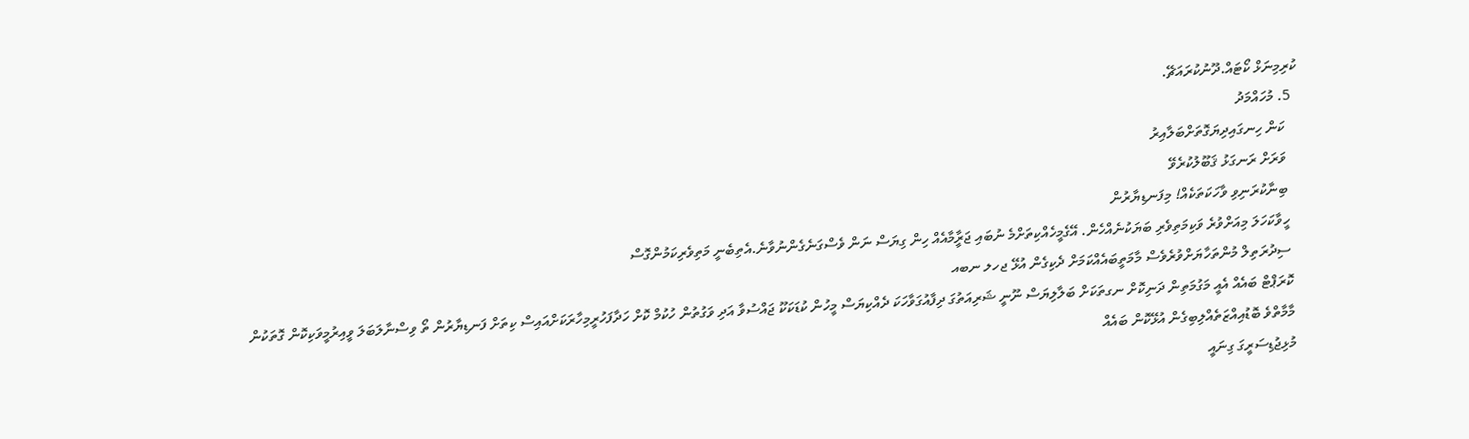ކުރިމިނަޅް ކޯޓައް.ދޫނުކުރައަޗޭ.
  5. މުހައްމަދު
    ކަން ހިނގައިދިޔަގޮތަށްބަލާއިރު
    ވަރަށް ރަނގަޅު ޤަބޫލުކުރެވޭ
    ބިނާކުރަނިވި ވާހަކަތަކެއް! މިފަނޑިޔާރުން
    ހީވާކަހަލަ މިއަށްވުރެ ވަކިމަތިވެރި ބަޔަކުނެއްހެން. އޭގެމީހެއްކިތަށްމެ ނުބައި ޖަރީާމާއެއް ހިން ގިޔަސް ނަން ވެސްގަނެގެންނުވާނެ.އެތިބެނީ މަތިވެރިކަމުންގޮސް
    ސިދުރަތިލް މުންތަހާޔަށްވުރެވެސް މާމަތީބައެއްކަމަށް ދެކިގެން އުޅޭ ޖހލ ނބއ
    ކޮރަޕްޓް ބައެއް އެއީ މަގުމަތިން ދަނިކޮށް ނގތަކަށް ބަލާލިޔަސް ނޫނީ ޝަރިއަތުގަ ދިފާއުގަވާހަކަ ދެއްކިޔަސް މީހުން ކުޑަކަކޫ ޖައްސުވާ އަދި ވަގުތުން ހުކުމް ކޮށް ހަދާފަހުރީމިހާރަކަށްއައިސް ކިތަށް ފަނޑިޔާރުން ތޯ ވިސްނާލަބަލަ ވީއިރުމީވަކިކޮން ގޮތަކުން
    މާމާތްވެ ބޮޑުއިއްޒަތެއްލިބިގެން އުޅޭކޮން ބައެއް
    މުޅިޖުޑިސަރީގަ ގިނައީ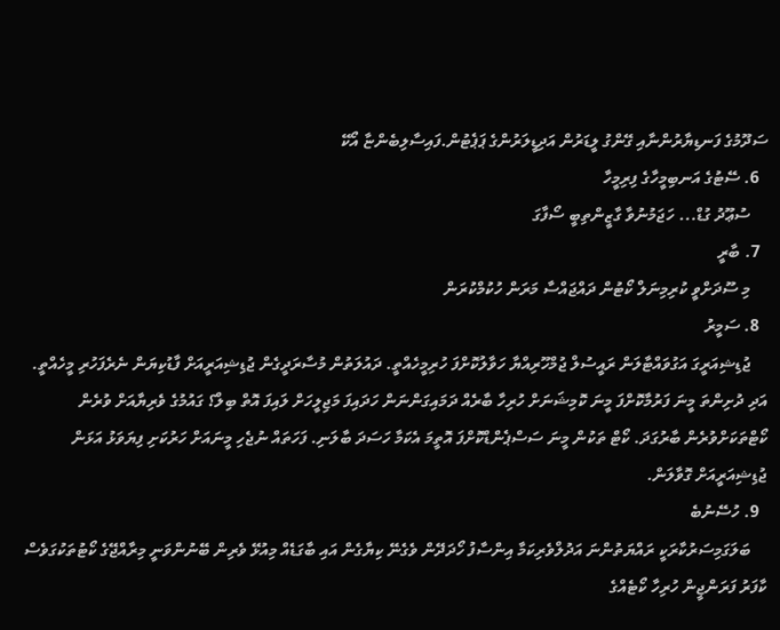ސަދޫމުގެ ފަނޑިޔާރުންނާއި ގޭންގު ލީޑަރުން އަދިޑީލަރުންގެ ޕަޕެޓުން.ފައިސާލިބެންޏާ އޯކޭ
  6. ސޭޓުގެ އަނބިމީހާގެ ފިރިމީހާ
    ސުޢޫދު ގުޑް... ހަޖަމުނުވާ ގާޒީންތިބީ ސޯފާގަ
  7. ބާރީ
    މި ސޫދަށްވީ ކުރިމިނަލް ކޯޓުން ދައްޖައްސާ މަރަން ހުކުމްކުރަން
  8. ސަމީރު
    ޖުޑިޝިއަރީގަ އަގުވައްޓާލަން ރައީސުލް ޖުމްހޫރިއްޔާ ހަވާލުކޮށްފަ ހުރިމީހެއްތީ. ދައުލަތުން މުސާރަދީގެން ޖުޑިޝިއަރީއަށް ފާޑުކިޔަން ނެރެފަހުރި މީހެއްތީ. އަދި ދުށިންތަ މީނަ ފަރުމާކޮށްފަ މީނަ ކޮމިޝަނަށް ހުރިހާ ބާރެއް ދަމައިގަންނަން ހަދައިފަ މަޖިލީހަށް ލައިފަ އޮތް ބިލް؟ ގައުމުގެ ވެރިޔާއަށް ވުރެން ކޯޓްތަކަށްވުރެން ބާރުގަދަ. ކޯޓް ތަކުން މީނަ ސަސްޕެންޑްކޮށްފަ އޮތީމަ އެކަމާ ހަސަދަ ބާލަނި. ފަހަތައް ނުޖެހި މީނައަށް ހަރުކަށި ފިޔަވަޅު އަޅަން ޖުޑިޝިއަރީއަށް ގޮވާލަން.
  9. ހުސޭނުބެ
    ބަލަގަމިސަރުކާރަކީ ރައްޔަތުންނަ އަދުލްވެރިކަމާ އިންސާފު ހޯދަދޭން ވެގެނޭ ކިޔާގެން އައި ބާގަޑެއް މިއުޅޭ ވެރިން ބޭނުންވަނީ މިރާއްޖޭގެ ކޯޓުތަކުގަވެސް ކާފަރު ފަރަންޖީން ހުރިހާ ކޯޓެއްގެ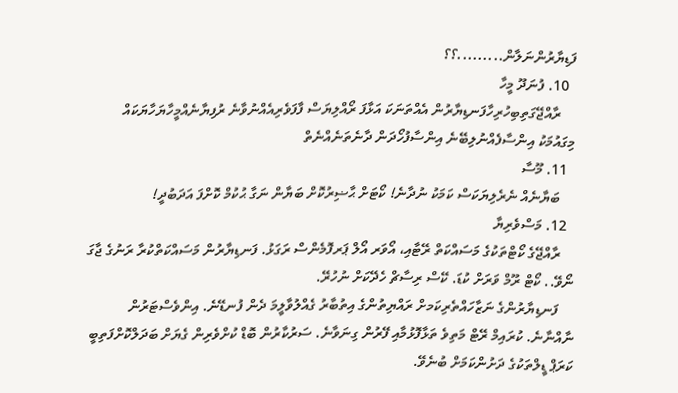ފަޑިޔާރުންނަލާން.........؟؟
  10. ފުނަދޫ މީހާ
    ރާއްޖޭގަތިބިހުރިހާފަނޑިޔާރުން އެއްތަނަކަ އަޅާފަ ރޯއްލިޔަސް ފާފަވެރިއެއްނުވާނެ ރުފިޔާނެއްމީހާޔަހާޔަކައް މިގައުމަކު އިންސާފެއްނުލިބޭނެ އިންސާފުހޯދަން ދާނެތަނެއްނެތް
  11. މޫސާ
    ބަޔާނެއް ނެރެލިޔަކަސް ކަމަކު ނުދާނެ! ކޯޓަށް ޙާޟިރުކޮށް ބަޔާން ނަގާ ޙުކުމް ކޮށްފަ އަދަބުދީ!
  12. މަސްވެރިޔާ
    ރާއްޖޭގެ ކޯޓްތަކުގެ މަސައްކަތް ރޭޓާއި، އޯވަރ އޯލް ޕަރފޮމެންސް ރަގަޅު. ފަނޑިޔާރުން މަސައްކަތްކުރާ ރަނުގެ ޖާގަ ނޯވޭ.. ކޯޓް ރޫމް ވަރަށް ކުޑަ. ކޭސް ރިސާޗް ހެދޭކަށް ނުހުރޭ.
    ފަނޑިޔާރުންގެ ނަޒާހައްތެރިކަމށް ރައްޔިތުންގެ އިތުބާރު ގެއްލުވާލީމަ ދެން ފުނޑޭނެ. އިންވެސްޓަރުން ނާއްނާނެ. ކުރައިމް ރޭޓް މަތިވެ ތަޅާފޮޅުމާއި ފޭރުން ގިނަވާނެ. ސަރުކާރުން ބޮޑް ކުށްވެރިން ގެޔަށް ބަދަލްކޮށްފަތިބީ ކަރަޕް ޑީލްތަކުގެ ދަށުންކަމަށް ބުނެވޭ.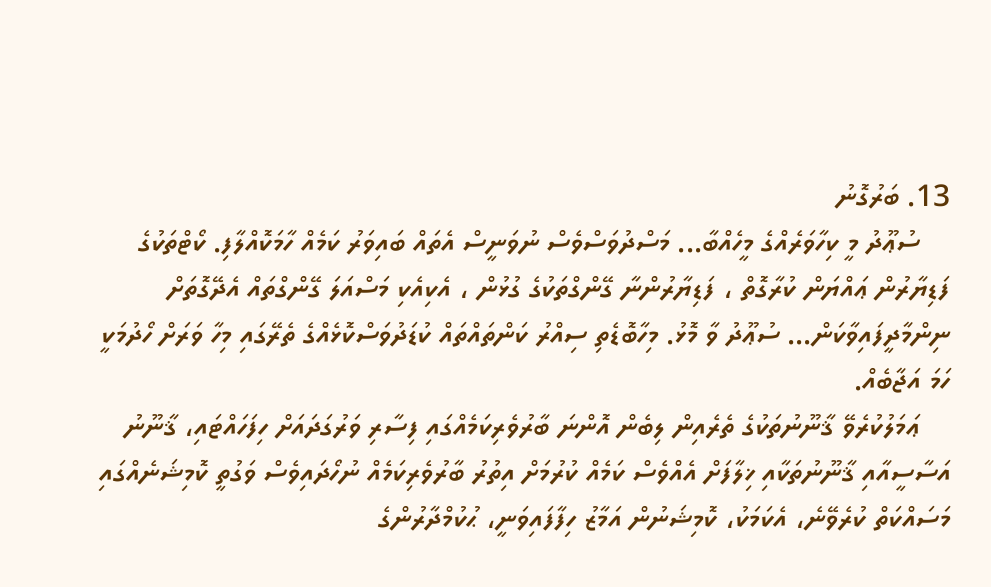13. ބަރުގޮނު
    ސުޢޫދު މީ ކިހާވަރެއްގެ މީހެއްބާ... މަސްދުވަސްވެސް ނުވަނީސް އެތައް ބައިވަރު ކަމެއް ހާމަކޮއްލާފި. ކޯޓްތަކުގެ ފަޑިޔާރުން ޢައްޔަން ކުރާގޮތް ، ފަޑިޔާރުންނާ ގޭންގްތަކުގެ ގުޅުން ، އެކިއެކި މަސްއަލަ ގޭންގްތައް އެދޭގޮތަށް ނިންމާދީފައިވާކަން... ސުޢޫދު ވާ މޮޅު. މިހާބޮޑެތި ސިއްރު ކަންތައްތައް ކުޑަދުވަސްކޮޅެއްގެ ތެރޭގައި މިހާ ވަރަށް ހޯދުމަކީ ހަމަ އަޖާބެއް.
    ޢަމަލުކުރެވޭ ޤާނޫނުތަކުގެ ތެރެއިން ލިބެން އޮންނަ ބާރުވެރިކަމެއްގައި ފިސާރި ވަރުގަދައަށް ހިފަހައްޓައި، ޤާނޫނު އަސާސީއާއި ޤާނޫނުތަކާއި ޚިލާފަށް އެއްވެސް ކަމެއް ކުރުމަށް އިތުރު ބާރުވެރިކަމެއް ނުހޯދައިވެސް ވަގުތީ ކޮމިޝަނެއްގައި މަސައްކަތް ކުރެވޭނެ، އެކަމަކު، ކޮމިޝަނުން އަމާޒު ހިފާފައިވަނީ، ޙުކުމްދާރުންގެ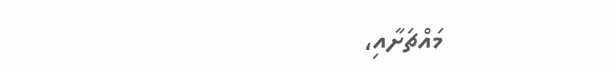މައްޗަށާއި،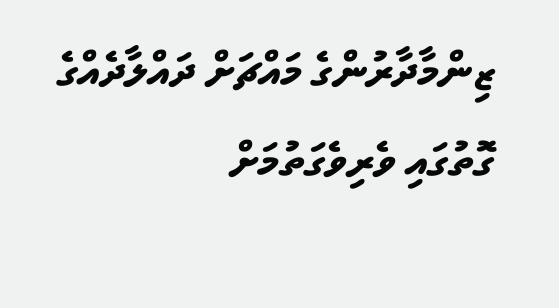ޒިންމާދާރުންގެ މައްޗަށް ދައްލާދެއްގެ ގޮތުގައި ވެރިވެގަތުމަށް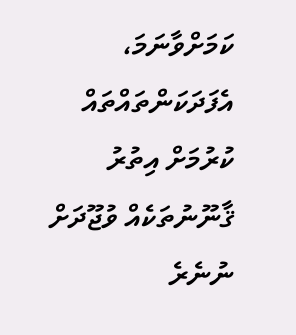ކަމަށްވާނަމަ، އެފަދަކަންތައްތައް ކުރުމަށް އިތުރު ޤާނޫނުތަކެއް ވުޖޫދަށް ނުނެރެ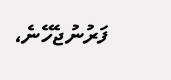ފަރުނުޖެހޭނެ،